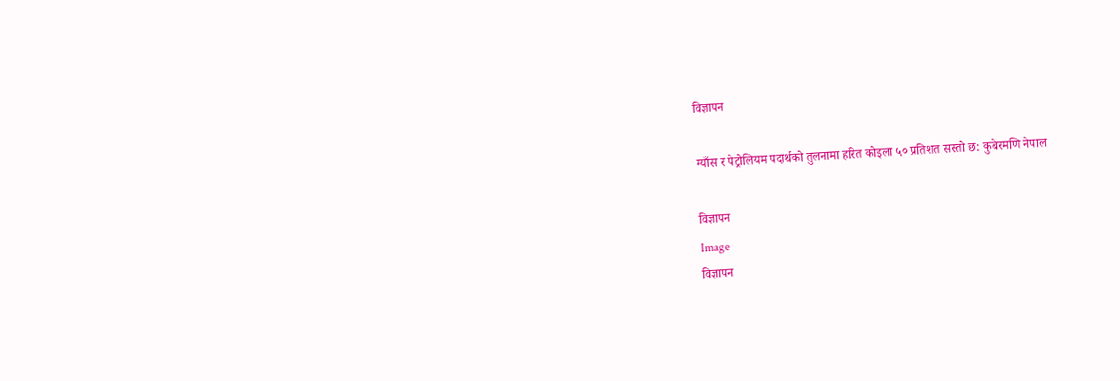विज्ञापन

ग्याँस र पेट्रोलियम पदार्थको तुलनामा हरित कोइला ५० प्रतिशत सस्तो छ: कुबेरमणि नेपाल

विज्ञापन
Image
विज्ञापन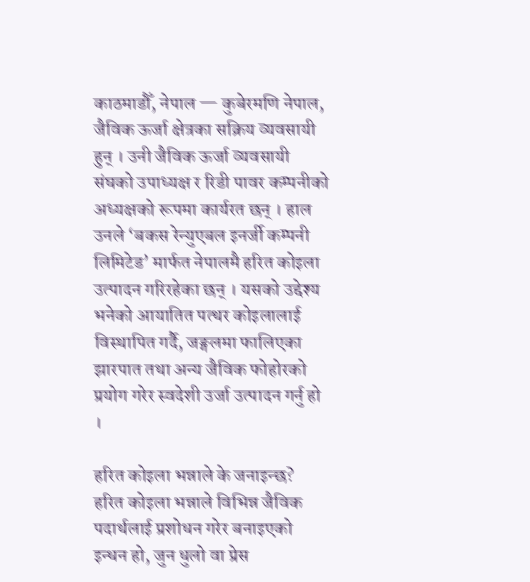काठमाडौँ, नेपाल — कुबेरमणि नेपाल, जैविक ऊर्जा क्षेत्रका सक्रिय व्यवसायी हुन् । उनी जैविक ऊर्जा व्यवसायी संघको उपाध्यक्ष र रिडी पावर कम्पनीको अध्यक्षको रूपमा कार्यरत छन् । हाल उनले ‘बकस रेन्युएबल इनर्जी कम्पनी लिमिटेड’ मार्फत नेपालमै हरित कोइला उत्पादन गरिरहेका छन् । यसको उद्देश्य भनेको आयातित पत्थर कोइलालाई विस्थापित गर्दै, जङ्गलमा फालिएका झारपात तथा अन्य जैविक फोहोरको प्रयोग गरेर स्वदेशी उर्जा उत्पादन गर्नु हो ।

हरित कोइला भन्नाले के जनाइन्छ?
हरित कोइला भन्नाले विभिन्न जैविक पदार्थलाई प्रशोधन गरेर बनाइएको इन्धन हो, जुन धुलो वा प्रेस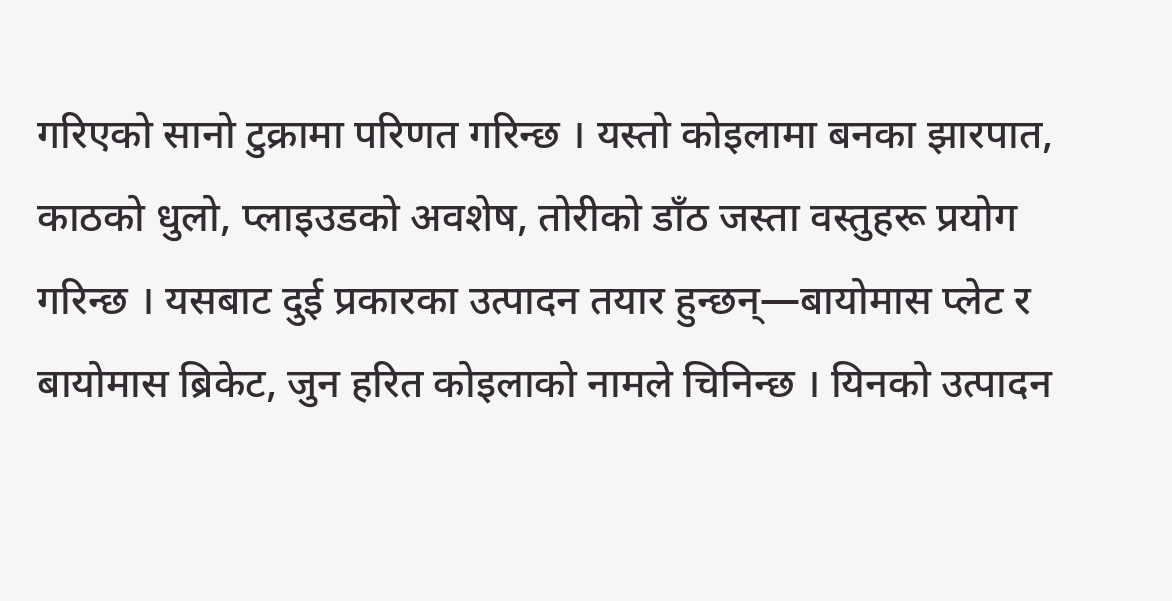गरिएको सानो टुक्रामा परिणत गरिन्छ । यस्तो कोइलामा बनका झारपात, काठको धुलो, प्लाइउडको अवशेष, तोरीको डाँठ जस्ता वस्तुहरू प्रयोग गरिन्छ । यसबाट दुई प्रकारका उत्पादन तयार हुन्छन्—बायोमास प्लेट र बायोमास ब्रिकेट, जुन हरित कोइलाको नामले चिनिन्छ । यिनको उत्पादन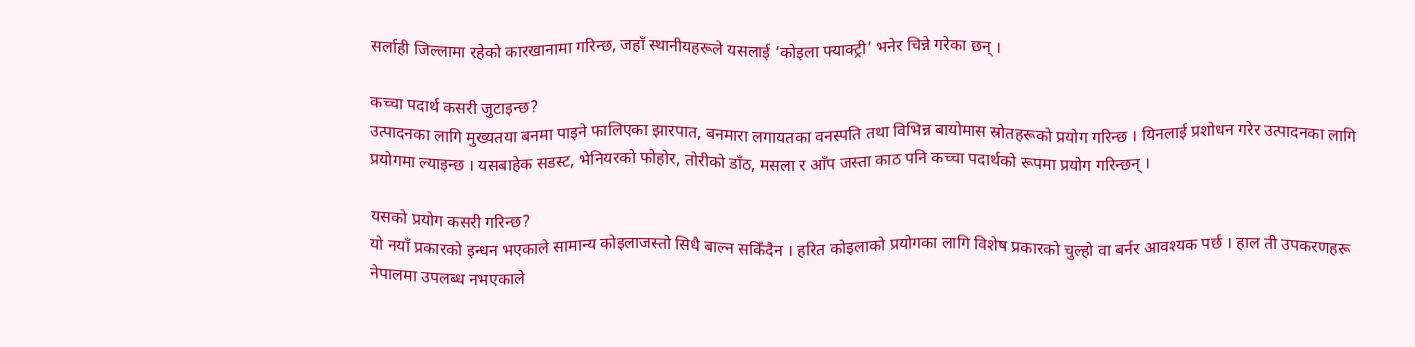सर्लाही जिल्लामा रहेको कारखानामा गरिन्छ, जहाँ स्थानीयहरूले यसलाई ‘कोइला फ्याक्ट्री’ भनेर चिन्ने गरेका छन् ।

कच्चा पदार्थ कसरी जुटाइन्छ?
उत्पादनका लागि मुख्यतया बनमा पाइने फालिएका झारपात, बनमारा लगायतका वनस्पति तथा विभिन्न बायोमास स्रोतहरूको प्रयोग गरिन्छ । यिनलाई प्रशोधन गरेर उत्पादनका लागि प्रयोगमा ल्याइन्छ । यसबाहेक सडस्ट, भेनियरको फोहोर, तोरीको डाँठ, मसला र आँप जस्ता काठ पनि कच्चा पदार्थको रूपमा प्रयोग गरिन्छन् ।

यसको प्रयोग कसरी गरिन्छ?
यो नयाँ प्रकारको इन्धन भएकाले सामान्य कोइलाजस्तो सिधै बाल्न सकिँदैन । हरित कोइलाको प्रयोगका लागि विशेष प्रकारको चुल्हो वा बर्नर आवश्यक पर्छ । हाल ती उपकरणहरू नेपालमा उपलब्ध नभएकाले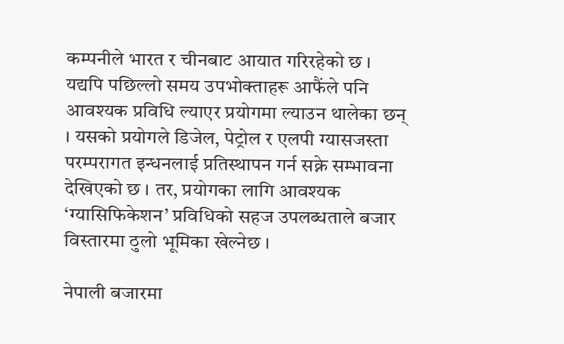कम्पनीले भारत र चीनबाट आयात गरिरहेको छ । यद्यपि पछिल्लो समय उपभोक्ताहरू आफैंले पनि आवश्यक प्रविधि ल्याएर प्रयोगमा ल्याउन थालेका छन् । यसको प्रयोगले डिजेल, पेट्रोल र एलपी ग्यासजस्ता परम्परागत इन्धनलाई प्रतिस्थापन गर्न सक्ने सम्भावना देखिएको छ । तर, प्रयोगका लागि आवश्यक ‘ग्यासिफिकेशन’ प्रविधिको सहज उपलब्धताले बजार विस्तारमा ठुलो भूमिका खेल्नेछ ।

नेपाली बजारमा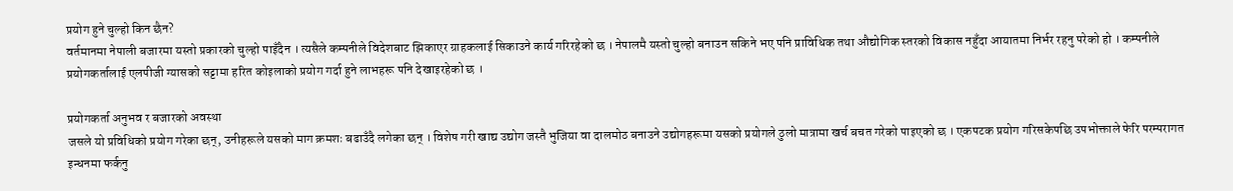प्रयोग हुने चुल्हो किन छैन?
वर्तमानमा नेपाली बजारमा यस्तो प्रकारको चुल्हो पाइँदैन । त्यसैले कम्पनीले विदेशबाट झिकाएर ग्राहकलाई सिकाउने कार्य गरिरहेको छ । नेपालमै यस्तो चुल्हो बनाउन सकिने भए पनि प्राविधिक तथा औद्योगिक स्तरको विकास नहुँदा आयातमा निर्भर रहनु परेको हो । कम्पनीले प्रयोगकर्तालाई एलपीजी ग्यासको सट्टामा हरित कोइलाको प्रयोग गर्दा हुने लाभहरू पनि देखाइरहेको छ ।

प्रयोगकर्ता अनुभव र बजारको अवस्था
जसले यो प्रविधिको प्रयोग गरेका छन्, उनीहरूले यसको माग क्रमशः बढाउँदै लगेका छन् । विशेष गरी खाद्य उद्योग जस्तै भुजिया वा दालमोठ बनाउने उद्योगहरूमा यसको प्रयोगले ठुलो मात्रामा खर्च बचत गरेको पाइएको छ । एकपटक प्रयोग गरिसकेपछि उपभोक्ताले फेरि परम्परागत इन्धनमा फर्कनु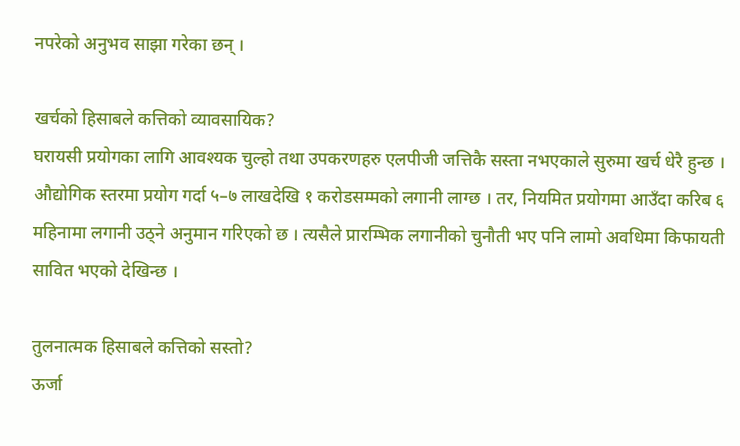नपरेको अनुभव साझा गरेका छन् ।

खर्चको हिसाबले कत्तिको व्यावसायिक?
घरायसी प्रयोगका लागि आवश्यक चुल्हो तथा उपकरणहरु एलपीजी जत्तिकै सस्ता नभएकाले सुरुमा खर्च धेरै हुन्छ । औद्योगिक स्तरमा प्रयोग गर्दा ५–७ लाखदेखि १ करोडसम्मको लगानी लाग्छ । तर, नियमित प्रयोगमा आउँदा करिब ६ महिनामा लगानी उठ्ने अनुमान गरिएको छ । त्यसैले प्रारम्भिक लगानीको चुनौती भए पनि लामो अवधिमा किफायती सावित भएको देखिन्छ ।

तुलनात्मक हिसाबले कत्तिको सस्तो?
ऊर्जा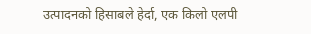उत्पादनको हिसाबले हेर्दा, एक किलो एलपी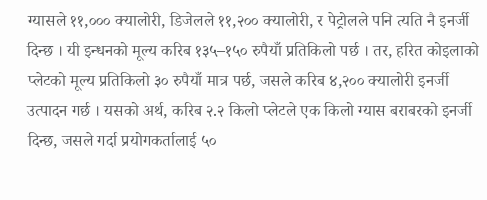ग्यासले ११,००० क्यालोरी, डिजेलले ११,२०० क्यालोरी, र पेट्रोलले पनि त्यति नै इनर्जी दिन्छ । यी इन्धनको मूल्य करिब १३५–१५० रुपैयाँ प्रतिकिलो पर्छ । तर, हरित कोइलाको प्लेटको मूल्य प्रतिकिलो ३० रुपैयाँ मात्र पर्छ, जसले करिब ४,२०० क्यालोरी इनर्जी उत्पादन गर्छ । यसको अर्थ, करिब २.२ किलो प्लेटले एक किलो ग्यास बराबरको इनर्जी दिन्छ, जसले गर्दा प्रयोगकर्तालाई ५०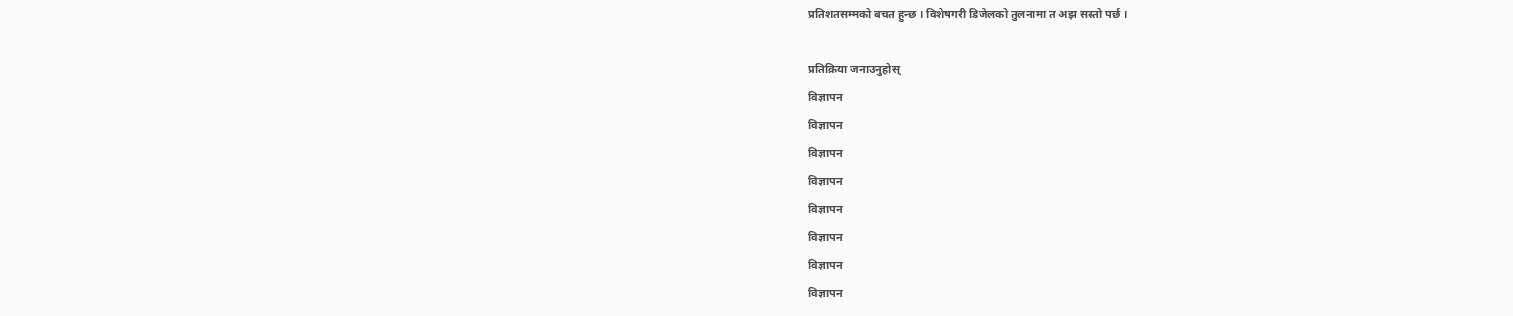प्रतिशतसम्मको बचत हुन्छ । विशेषगरी डिजेलको तुलनामा त अझ सस्तो पर्छ ।

प्रतिक्रिया जनाउनुहोस्
विज्ञापन
विज्ञापन
विज्ञापन
विज्ञापन
विज्ञापन
विज्ञापन
विज्ञापन
विज्ञापन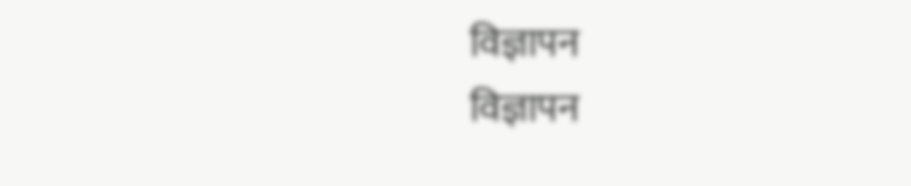विज्ञापन
विज्ञापन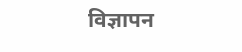विज्ञापन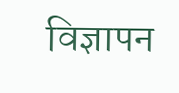विज्ञापन